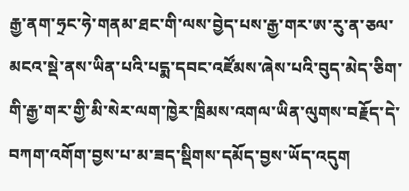རྒྱ་ནག་ཧྲང་ཧེ་གནམ་ཐང་གི་ལས་བྱེད་པས་རྒྱ་གར་ཨ་རུ་ན་ཅལ་མངའ་སྡེ་ནས་ཡིན་པའི་པདྨ་དབང་འཛོམས་ཞེས་པའི་བུད་མེད་ཅིག་གི་རྒྱ་གར་གྱི་མི་སེར་ལག་ཁྱེར་ཁྲིམས་འགལ་ཡིན་ལུགས་བརྗོད་དེ་བཀག་འགོག་བྱས་པ་མ་ཟད་སྡིགས་དམོད་བྱས་ཡོད་འདུག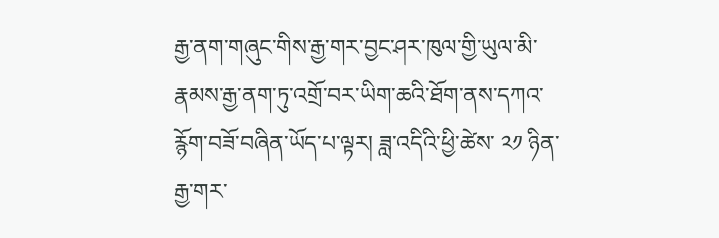རྒྱ་ནག་གཞུང་གིས་རྒྱ་གར་བྱང་ཤར་ཁུལ་གྱི་ཡུལ་མི་རྣམས་རྒྱ་ནག་ཏུ་འགྲོ་བར་ཡིག་ཆའི་ཐོག་ནས་དཀའ་རྙོག་བཟོ་བཞིན་ཡོད་པ་ལྟར། ཟླ་འདིའི་ཕྱི་ཚེས་ ༢༡ ཉིན་རྒྱ་གར་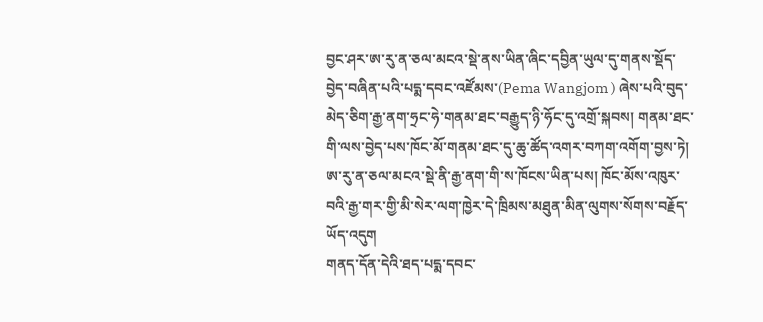བྱང་ཤར་ཨ་རུ་ན་ཅལ་མངའ་སྡེ་ནས་ཡིན་ཞིང་དབྱིན་ཡུལ་དུ་གནས་སྡོད་བྱེད་བཞིན་པའི་པདྨ་དབང་འཛོམས་(Pema Wangjom ) ཞེས་པའི་བུད་མེད་ཅིག་རྒྱ་ནག་ཧྲང་ཧེ་གནམ་ཐང་བརྒྱུད་ཉི་ཧོང་དུ་འགྲོ་སྐབས། གནམ་ཐང་གི་ལས་བྱེད་པས་ཁོང་མོ་གནམ་ཐང་དུ་ཆུ་ཚོད་འགར་བཀག་འགོག་བྱས་ཏེ། ཨ་རུ་ན་ཅལ་མངའ་སྡེ་ནི་རྒྱ་ནག་གི་ས་ཁོངས་ཡིན་པས། ཁོང་མོས་འཁུར་བའི་རྒྱ་གར་གྱི་མི་སེར་ལག་ཁྱེར་དེ་ཁྲིམས་མཐུན་མིན་ལུགས་སོགས་བརྗོད་ཡོད་འདུག
གནད་དོན་དེའི་ཐད་པདྨ་དབང་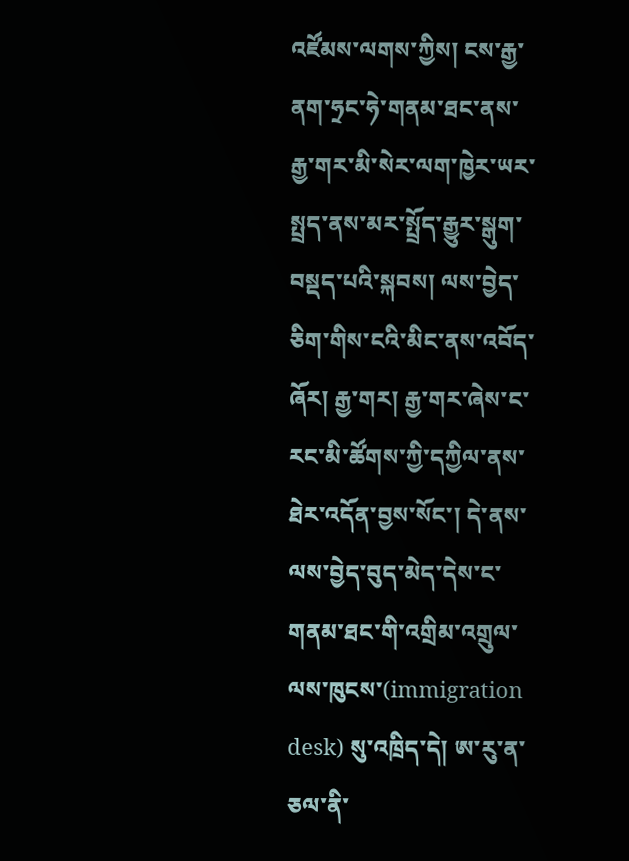འཛོམས་ལགས་ཀྱིས། ངས་རྒྱ་ནག་ཧྲང་ཧེ་གནམ་ཐང་ནས་རྒྱ་གར་མི་སེར་ལག་ཁྱེར་ཡར་སྤྲད་ནས་མར་སྤྲོད་རྒྱུར་སྒུག་བསྡད་པའི་སྐབས། ལས་བྱེད་ཅིག་གིས་ངའི་མིང་ནས་འབོད་ཞོར། རྒྱ་གར། རྒྱ་གར་ཞེས་ང་རང་མི་ཚོགས་ཀྱི་དཀྱིལ་ནས་ཐེར་འདོན་བྱས་སོང་། དེ་ནས་ལས་བྱེད་བུད་མེད་དེས་ང་གནམ་ཐང་གི་འགྲིམ་འགྲུལ་ལས་ཁུངས་(immigration desk) སུ་འཁྲིད་དེ། ཨ་རུ་ན་ཅལ་ནི་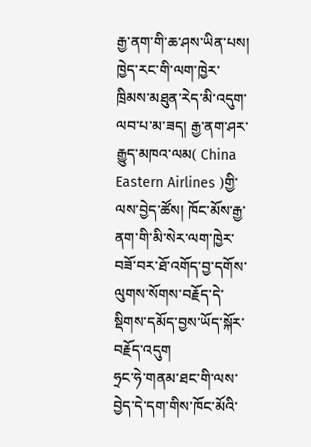རྒྱ་ནག་གི་ཆ་ཤས་ཡིན་པས། ཁྱེད་རང་གི་ལག་ཁྱེར་ཁྲིམས་མཐུན་རེད་མི་འདུག་ལབ་པ་མ་ཟད། རྒྱ་ནག་ཤར་རྒྱུད་མཁའ་ལམ( China Eastern Airlines )གྱི་ལས་བྱེད་ཚོས། ཁོང་མོས་རྒྱ་ནག་གི་མི་སེར་ལག་ཁྱེར་བཟོ་བར་ཐོ་འགོད་བྱ་དགོས་ལུགས་སོགས་བརྗོད་དེ་སྡིགས་དམོད་བྱས་ཡོད་སྐོར་བརྗོད་འདུག
ཧྲང་ཧེ་གནམ་ཐང་གི་ལས་བྱེད་དེ་དག་གིས་ཁོང་མོའི་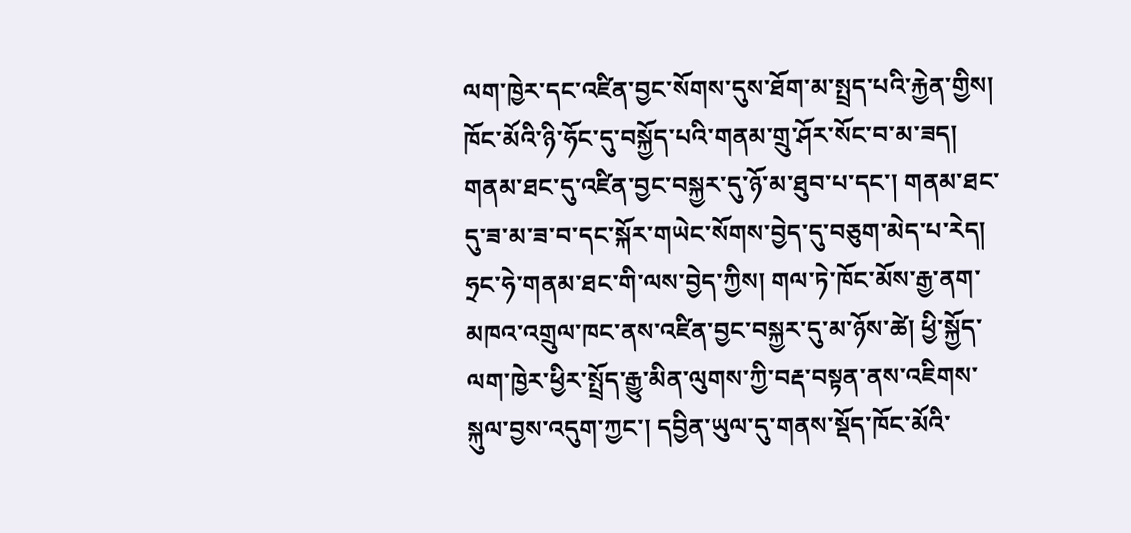ལག་ཁྱེར་དང་འཛིན་བྱང་སོགས་དུས་ཐོག་མ་སྤྲད་པའི་རྐྱེན་གྱིས། ཁོང་མོའི་ཉི་ཧོང་དུ་བསྐྱོད་པའི་གནམ་གྲུ་ཤོར་སོང་བ་མ་ཟད། གནམ་ཐང་དུ་འཛིན་བྱང་བསྐྱར་དུ་ཉོ་མ་ཐུབ་པ་དང་། གནམ་ཐང་དུ་ཟ་མ་ཟ་བ་དང་སྐོར་གཡེང་སོགས་བྱེད་དུ་བཅུག་མེད་པ་རེད། ཧྲང་ཧེ་གནམ་ཐང་གི་ལས་བྱེད་ཀྱིས། གལ་ཏེ་ཁོང་མོས་རྒྱ་ནག་མཁའ་འགྲུལ་ཁང་ནས་འཛིན་བྱང་བསྐྱར་དུ་མ་ཉོས་ཚེ། ཕྱི་སྐྱོད་ལག་ཁྱེར་ཕྱིར་སྤྲོད་རྒྱུ་མིན་ལུགས་ཀྱི་བརྡ་བསྟན་ནས་འཇིགས་སྐུལ་བྱས་འདུག་ཀྱང་། དབྱིན་ཡུལ་དུ་གནས་སྡོད་ཁོང་མོའི་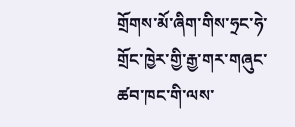གྲོགས་མོ་ཞིག་གིས་ཧྲང་ཧེ་གྲོང་ཁྱེར་གྱི་རྒྱ་གར་གཞུང་ཚབ་ཁང་གི་ལས་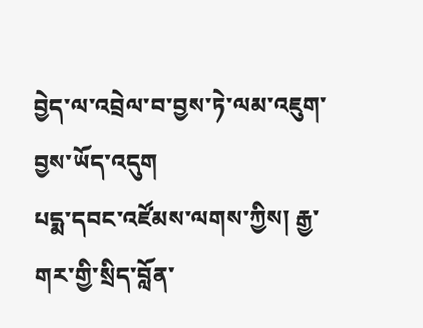བྱེད་ལ་འབྲེལ་བ་བྱས་ཏེ་ལམ་འཇུག་བྱས་ཡོད་འདུག
པདྨ་དབང་འཛོམས་ལགས་ཀྱིས། རྒྱ་གར་གྱི་སྲིད་བློན་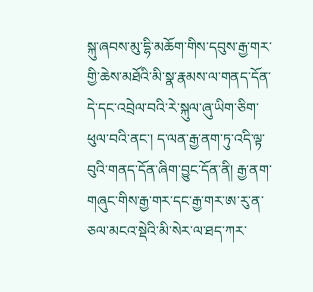སྐུ་ཞབས་མུ་དྷི་མཆོག་གིས་དབུས་རྒྱ་གར་གྱི་ཆེས་མཐོའི་མི་སྣ་རྣམས་ལ་གནད་དོན་དེ་དང་འབྲེལ་བའི་རེ་སྐུལ་ཞུ་ཡིག་ཅིག་ཕུལ་བའི་ནང་། ད་ལན་རྒྱ་ནག་ཏུ་འདི་ལྟ་བུའི་གནད་དོན་ཞིག་བྱུང་དོན་ནི། རྒྱ་ནག་གཞུང་གིས་རྒྱ་གར་དང་རྒྱ་གར་ཨ་རུ་ན་ཅལ་མངའ་སྡེའི་མི་སེར་ལ་ཐད་ཀར་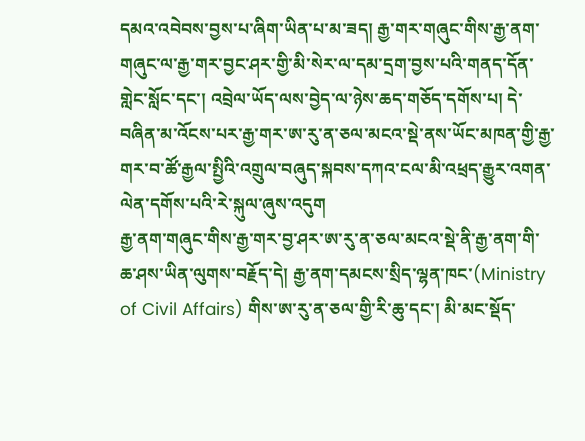དམའ་འབེབས་བྱས་པ་ཞིག་ཡིན་པ་མ་ཟད། རྒྱ་གར་གཞུང་གིས་རྒྱ་ནག་གཞུང་ལ་རྒྱ་གར་བྱང་ཤར་གྱི་མི་སེར་ལ་དམ་དྲག་བྱས་པའི་གནད་དོན་གླེང་སློང་དང་། འབྲེལ་ཡོད་ལས་བྱེད་ལ་ཉེས་ཆད་གཅོད་དགོས་པ། དེ་བཞིན་མ་འོངས་པར་རྒྱ་གར་ཨ་རུ་ན་ཅལ་མངའ་སྡེ་ནས་ཡོང་མཁན་གྱི་རྒྱ་གར་བ་ཚོ་རྒྱལ་སྤྱིའི་འགྲུལ་བཞུད་སྐབས་དཀའ་ངལ་མི་འཕྲད་རྒྱུར་འགན་ལེན་དགོས་པའི་རེ་སྐུལ་ཞུས་འདུག
རྒྱ་ནག་གཞུང་གིས་རྒྱ་གར་བྱ་ཤར་ཨ་རུ་ན་ཅལ་མངའ་སྡེ་ནི་རྒྱ་ནག་གི་ཆ་ཤས་ཡིན་ལུགས་བརྗོད་དེ། རྒྱ་ནག་དམངས་སྲིད་ལྷན་ཁང་(Ministry of Civil Affairs) གིས་ཨ་རུ་ན་ཅལ་གྱི་རི་ཆུ་དང་། མི་མང་སྡོད་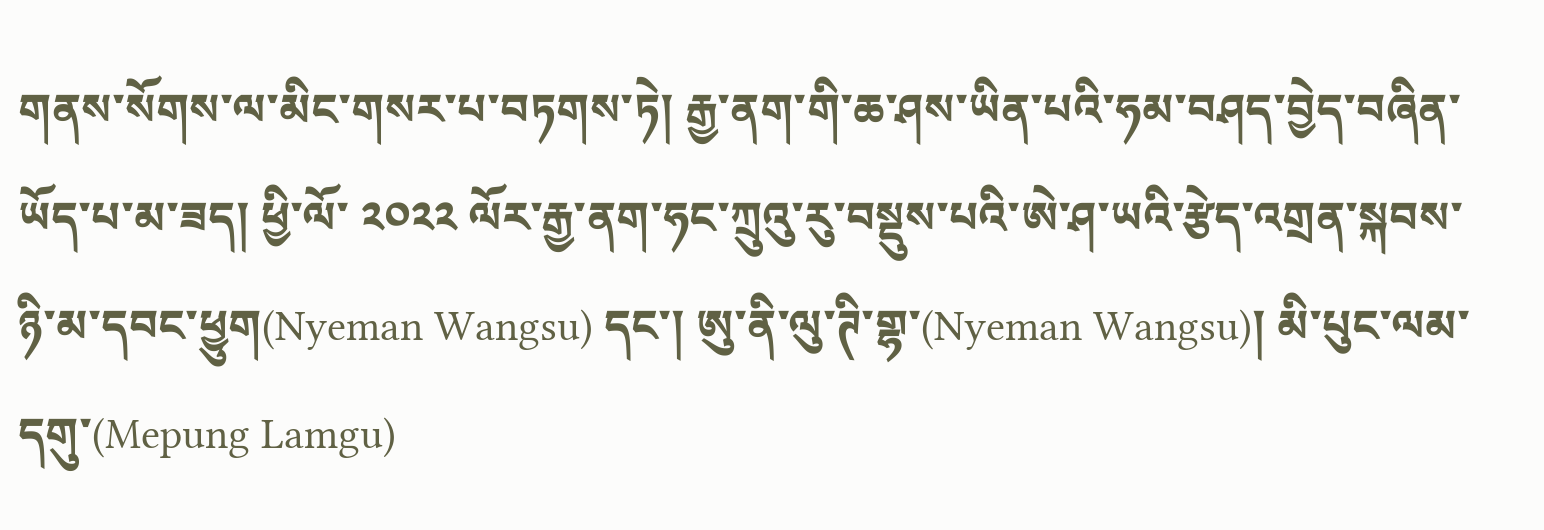གནས་སོགས་ལ་མིང་གསར་པ་བཏགས་ཏེ། རྒྱ་ནག་གི་ཆ་ཤས་ཡིན་པའི་ཧམ་བཤད་བྱེད་བཞིན་ཡོད་པ་མ་ཟད། ཕྱི་ལོ་ ༢༠༢༢ ལོར་རྒྱ་ནག་ཧང་ཀྲུའུ་རུ་བསྡུས་པའི་ཨེ་ཤ་ཡའི་རྩེད་འགྲན་སྐབས་ཉི་མ་དབང་ཕྱུག(Nyeman Wangsu) དང་། ཨུ་ནི་ལུ་ཊི་གྷ་(Nyeman Wangsu)། མི་པུང་ལམ་དགུ་(Mepung Lamgu)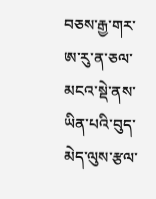བཅས་རྒྱ་གར་ཨ་རུ་ན་ཅལ་མངའ་སྡེ་ནས་ཡིན་པའི་བུད་མེད་ལུས་རྩལ་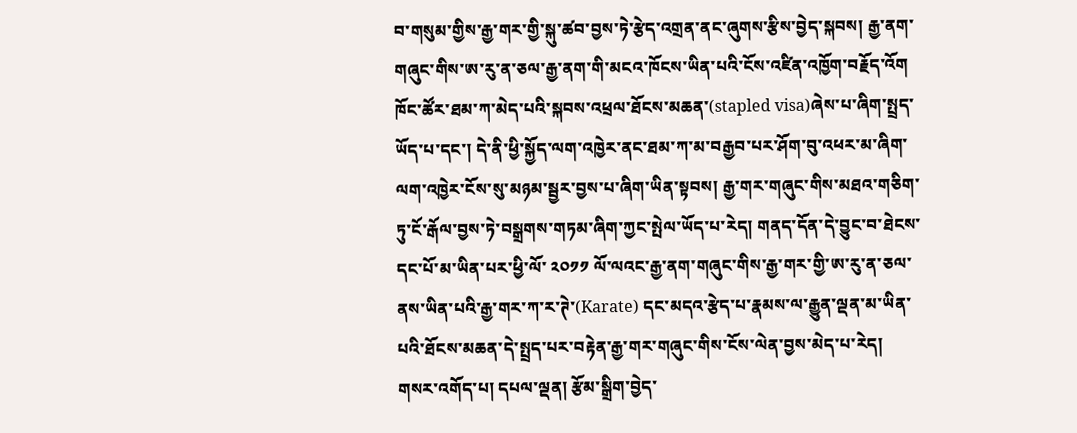བ་གསུམ་གྱིས་རྒྱ་གར་གྱི་སྐུ་ཚབ་བྱས་ཏེ་རྩེད་འགྲན་ནང་ཞུགས་རྩིས་བྱེད་སྐབས། རྒྱ་ནག་གཞུང་གིས་ཨ་རུ་ན་ཅལ་རྒྱ་ནག་གི་མངའ་ཁོངས་ཡིན་པའི་ངོས་འཛིན་འཁྱོག་བརྗོད་འོག ཁོང་ཚོར་ཐམ་ཀ་མེད་པའི་སྐབས་འཕྲལ་ཐོངས་མཆན་(stapled visa)ཞེས་པ་ཞིག་སྤྲད་ཡོད་པ་དང་། དེ་ནི་ཕྱི་སྐྱོད་ལག་འཁྱེར་ནང་ཐམ་ཀ་མ་བརྒྱབ་པར་ཤོག་བུ་འཕར་མ་ཞིག་ལག་འཁྱེར་ངོས་སུ་མཉམ་སྦྱར་བྱས་པ་ཞིག་ཡིན་སྟབས། རྒྱ་གར་གཞུང་གིས་མཐའ་གཅིག་ཏུ་ངོ་རྒོལ་བྱས་ཏེ་བསྒྲགས་གཏམ་ཞིག་ཀྱང་སྤེལ་ཡོད་པ་རེད། གནད་དོན་དེ་བྱུང་བ་ཐེངས་དང་པོ་མ་ཡིན་པར་ཕྱི་ལོ་ ༢༠༡༡ ལོ་ལའང་རྒྱ་ནག་གཞུང་གིས་རྒྱ་གར་གྱི་ཨ་རུ་ན་ཅལ་ནས་ཡིན་པའི་རྒྱ་གར་ཀ་ར་ཊེ་(Karate) དང་མདའ་རྩེད་པ་རྣམས་ལ་རྒྱུན་ལྡན་མ་ཡིན་པའི་ཐོངས་མཆན་དེ་སྤྲད་པར་བརྟེན་རྒྱ་གར་གཞུང་གིས་ངོས་ལེན་བྱས་མེད་པ་རེད།
གསར་འགོད་པ། དཔལ་ལྡན། རྩོམ་སྒྲིག་བྱེད་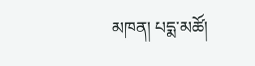མཁན། པདྨ་མཚོ།